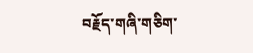བརྗོད་གཞི་གཅིག་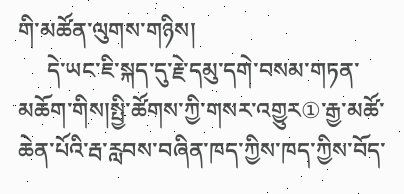གི་མཚོན་ལུགས་གཉིས།
     དེ་ཡང་ཇི་སྐད་དུ་རྗེ་དམུ་དགེ་བསམ་གཏན་མཆོག་གིས།སྤྱི་ཚོགས་ཀྱི་གསར་འགྱུར①་རྒྱ་མཚོ་ཆེན་པོའི་རྦ་རླབས་བཞིན་ཁད་ཀྱིས་ཁད་ཀྱིས་བོད་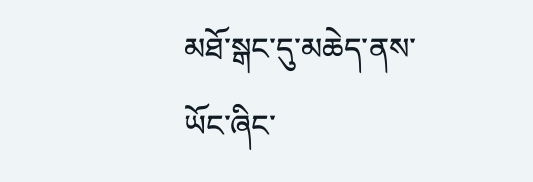མཐོ་སྒང་དུ་མཆེད་ནས་ཡོང་ཞིང་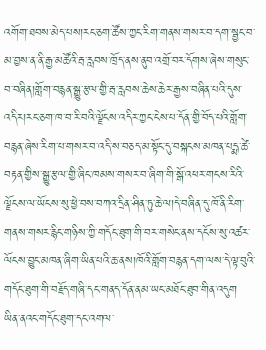འགོག་ཐབས་མེད་པས།རང་ཅག་ཚོས་ཀྱང་རིག་གནས་གསར་བ་དག་སྦྱང་བ་མ་བྱས་ན་ནི་རྒྱ་མཚོའི་རྦ་རླབས་ཁྲོད་ནས་ནུབ་འགྲོ་བར་དོགས་ཞེས་གསུང་བ་བཞིན།གློག་བརྙན་སྒྱུ་རྩལ་གྱི་རྦ་རླབས་ཆེས་ཆེར་རྒྱས་བཞིན་པའི་དུས་འདིར།རང་ཅག་ཁ་བ་རི་བའི་ལྗོངས་འདིར་ཀྱང་ངེས་པ་དོན་གྱི་བོད་པའི་གློག་བརྙན་ཞེས་རིག་པ་གསར་བ་འདི་ས་བཅད་མ་སྟོང་དུ་བསྐངས་མཁན་པདྨ་ཚེ་བརྟན་གྱིས་སྒྱུ་རྩལ་གྱི་ཞིང་ཁམས་གསར་བ་ཞིག་གི་སྒོ་འཕར་གངས་རིའི་ལྗོངས་ལ་ཡོངས་སུ་ཕྱེ་བས་བཀའ་དྲིན་ཤིན་ཏུ་ཆེ་ལ།དེ་བཞིན་དུ་ཁོ་ནི་རིག་གནས་གསར་རྙིང་གཉིས་ཀྱི་གདོང་ཐུག་གི་བར་གསེང་ནས་དངོས་སུ་འཚར་ལོངས་བྱུང་མཁན་ཞིག་ཡིན་པའི་ཆ་ནས།ཁོའི་གློག་བརྙན་དག་ལས་དེ་ལྟ་བུའི་གདོང་ཐུག་གི་བརྗོད་གཞི་དང་གནད་དོན་ནམ་ཡང་མཐོང་ཐུབ་གིན་འདུག ཡིན་ནའང་གདོང་ཐུག་དང་འགལ་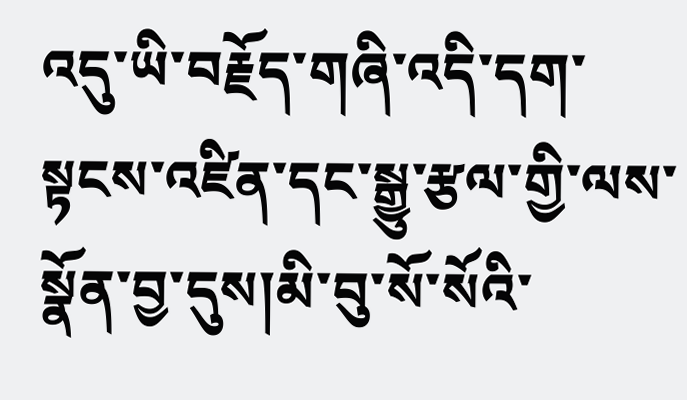འདུ་ཡི་བརྗོད་གཞི་འདི་དག་སྟངས་འཛིན་དང་སྒྱུ་རྩལ་གྱི་ལས་སྣོན་བྱ་དུས།མི་བུ་སོ་སོའི་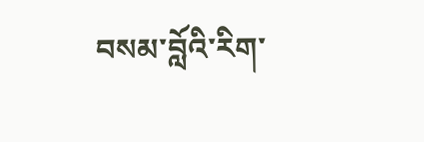བསམ་བློའི་རིག་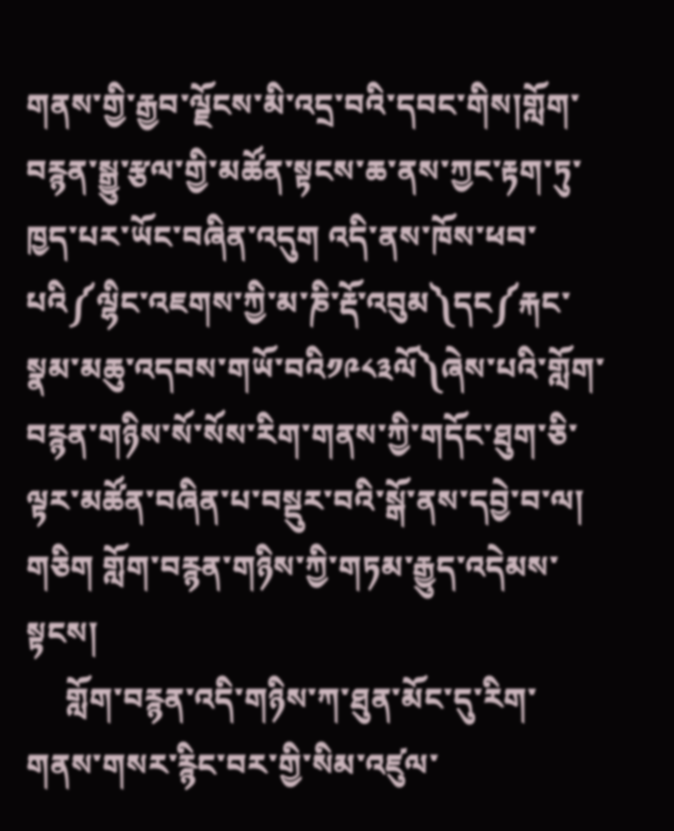གནས་གྱི་རྒྱབ་ལྗོངས་མི་འདྲ་བའི་དབང་གིས།གློག་བརྙན་སྒྱུ་རྩལ་གྱི་མཚོན་སྟངས་ཆ་ནས་ཀྱང་རྟག་ཏུ་ཁྱད་པར་ཡོང་བཞིན་འདུག འདི་ནས་ཁོས་ཕབ་པའི༼ལྷིང་འཇགས་ཀྱི་མ་ཎི་རྡོ་འབུམ༽དང༼རྐང་སྣམ་མཆུ་འདབས་གཡོ་བའི༡༩༨༣ལོ༽ཞེས་པའི་གློག་བརྙན་གཉིས་སོ་སོས་རིག་གནས་ཀྱི་གདོང་ཐུག་ཅི་ལྟར་མཚོན་བཞིན་པ་བསྡུར་བའི་སྒོ་ནས་དབྱེ་བ་ལ།
གཅིག གློག་བརྙན་གཉིས་ཀྱི་གཏམ་རྒྱུད་འདེམས་སྟངས།
     གློག་བརྙན་འདི་གཉིས་ཀ་ཐུན་མོང་དུ་རིག་གནས་གསར་རྙིང་བར་གྱི་སིམ་འཛུལ་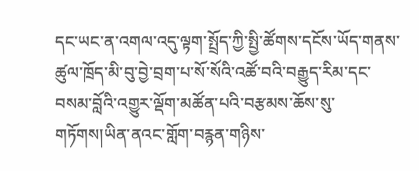དང་ཡང་ན་འགལ་འདུ་ལྟག་སྤྲོད་ཀྱི་སྤྱི་ཚོགས་དངོས་ཡོད་གནས་ཚུལ་ཁྲོད་མི་བུ་བྱེ་བྲག་པ་སོ་སོའི་འཚོ་བའི་བརྒྱུད་རིམ་དང་བསམ་བློའི་འགྱུར་ལྡོག་མཚོན་པའི་བརྩམས་ཆོས་སུ་གཏོགས།ཡིན་ནའང་གློག་བརྙན་གཉིས་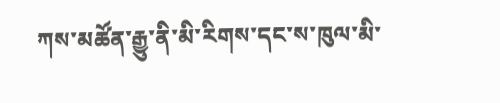ཀས་མཚོན་རྒྱུ་ནི་མི་རིགས་དང་ས་ཁུལ་མི་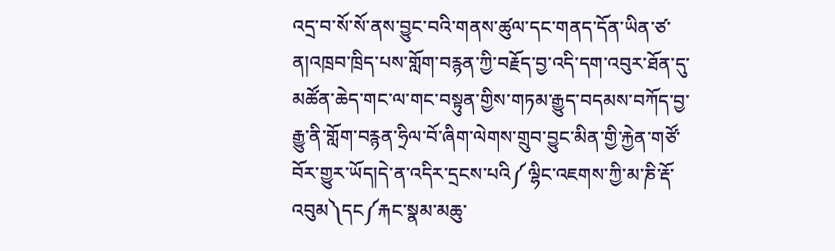འདྲ་བ་སོ་སོ་ནས་བྱུང་བའི་གནས་ཚུལ་དང་གནད་དོན་ཡིན་ཙ་ན།འཁྲབ་ཁྲིད་པས་གློག་བརྙན་ཀྱི་བརྗོད་བྱ་འདི་དག་འབུར་ཐོན་དུ་མཚོན་ཆེད་གང་ལ་གང་བསྟུན་གྱིས་གཏམ་རྒྱུད་བདམས་བཀོད་བྱ་རྒྱུ་ནི་གློག་བརྙན་ཧྲིལ་བོ་ཞིག་ལེགས་གྲུབ་བྱུང་མིན་གྱི་རྐྱེན་གཙོ་བོར་གྱུར་ཡོད།དེ་ན་འདིར་དྲངས་པའི༼ལྷིང་འཇགས་ཀྱི་མ་ཎི་རྡོ་འབུམ༽དང༼རྐང་སྣམ་མཆུ་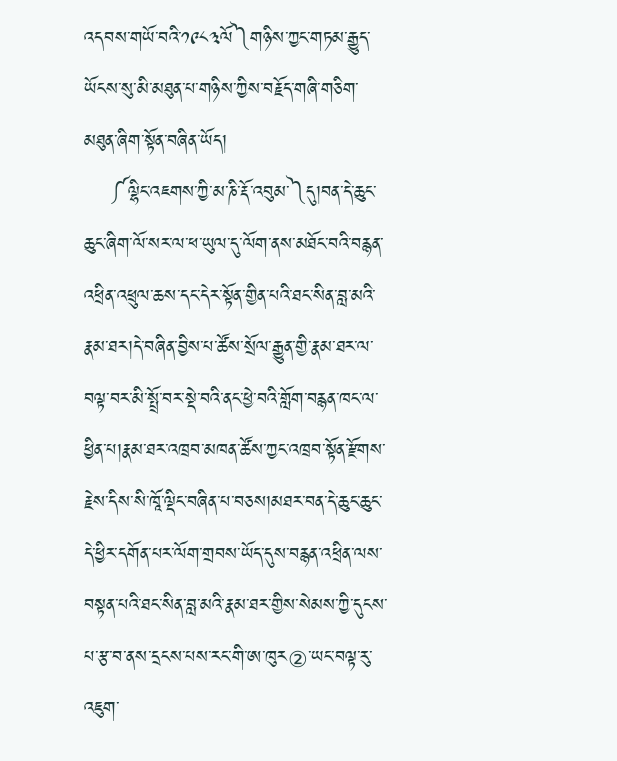འདབས་གཡོ་བའི་༡༩༨༣ལོ༽གཉིས་ཀྱང་གཏམ་རྒྱུད་ཡོངས་སུ་མི་མཐུན་པ་གཉིས་ཀྱིས་བརྗོད་གཞི་གཅིག་མཐུན་ཞིག་སྟོན་བཞིན་ཡོད།
    ༼ལྷིང་འཇགས་ཀྱི་མ་ཎི་རྡོ་འབུམ་༽དུ།བན་དེ་ཆུང་ཆུང་ཞིག་ལོ་སར་ལ་ཕ་ཡུལ་དུ་ལོག་ནས་མཐོང་བའི་བརྙན་འཕྲིན་འཕྲུལ་ཆས་དང་དེར་སྟོན་གྱིན་པའི་ཐང་སིན་བླ་མའི་རྣམ་ཐར།དེ་བཞིན་བྱིས་པ་ཚོས་སྲོལ་རྒྱུན་གྱི་རྣམ་ཐར་ལ་བལྟ་བར་མི་སྤྲོ་བར་སྡེ་བའི་ནང་ཕྱེ་བའི་གློག་བརྙན་ཁང་ལ་ཕྱིན་པ།རྣམ་ཐར་འཁྲབ་མཁན་ཚོས་ཀྱང་འཁྲབ་སྟོན་རྫོགས་རྗེས་དིས་སི་ཁཱོ་ལྡིང་བཞིན་པ་བཅས།མཐར་བན་དེ་ཆུང་ཆུང་དེ་ཕྱིར་དགོན་པར་ལོག་གྲབས་ཡོད་དུས་བརྙན་འཕྲིན་ལས་བསྟན་པའི་ཐང་སིན་བླ་མའི་རྣམ་ཐར་གྱིས་སེམས་ཀྱི་དུངས་པ་རྩ་བ་ནས་དྲངས་པས་རང་གི་ཨ་ཁུར②་ཡང་བལྟ་རུ་འཇུག་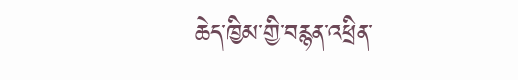ཆེད་ཁྱིམ་གྱི་བརྙན་འཕྲིན་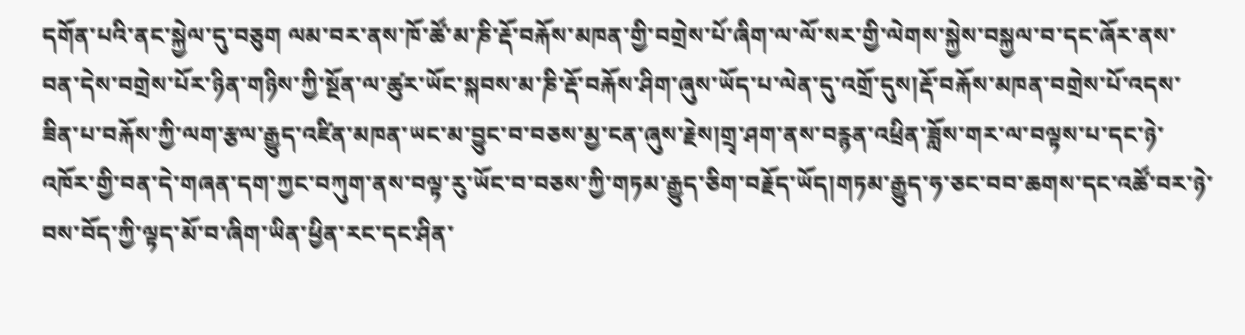དགོན་པའི་ནང་སྐྱེལ་དུ་བཅུག ལམ་བར་ནས་ཁོ་ཚོ་མ་ཎི་རྡོ་བརྐོས་མཁན་གྱི་བགྲེས་པོ་ཞིག་ལ་ལོ་སར་གྱི་ལེགས་སྐྱེས་བསྐྱལ་བ་དང་ཞོར་ནས་བན་དེས་བགྲེས་པོར་ཉིན་གཉིས་ཀྱི་སྔོན་ལ་ཚུར་ཡོང་སྐབས་མ་ཎི་རྡོ་བརྐོས་ཤིག་ཞུས་ཡོད་པ་ལེན་དུ་འགྲོ་དུས།རྡོ་བརྐོས་མཁན་བགྲེས་པོ་འདས་ཟིན་པ་བརྐོས་ཀྱི་ལག་རྩལ་རྒྱུད་འཛིན་མཁན་ཡང་མ་བྱུང་བ་བཅས་མྱ་ངན་ཞུས་རྗེས།གྲྭ་ཤག་ནས་བརྙན་འཕྲིན་ཟློས་གར་ལ་བལྟས་པ་དང་ཉེ་འཁོར་གྱི་བན་དེ་གཞན་དག་ཀྱང་བཀུག་ནས་བལྟ་རུ་ཡོང་བ་བཅས་ཀྱི་གཏམ་རྒྱུད་ཅིག་བརྗོད་ཡོད།གཏམ་རྒྱུད་ཧ་ཅང་བབ་ཆགས་དང་འཚོ་བར་ཉེ་བས་བོད་ཀྱི་ལྟད་མོ་བ་ཞིག་ཡིན་ཕྱིན་རང་དང་ཤིན་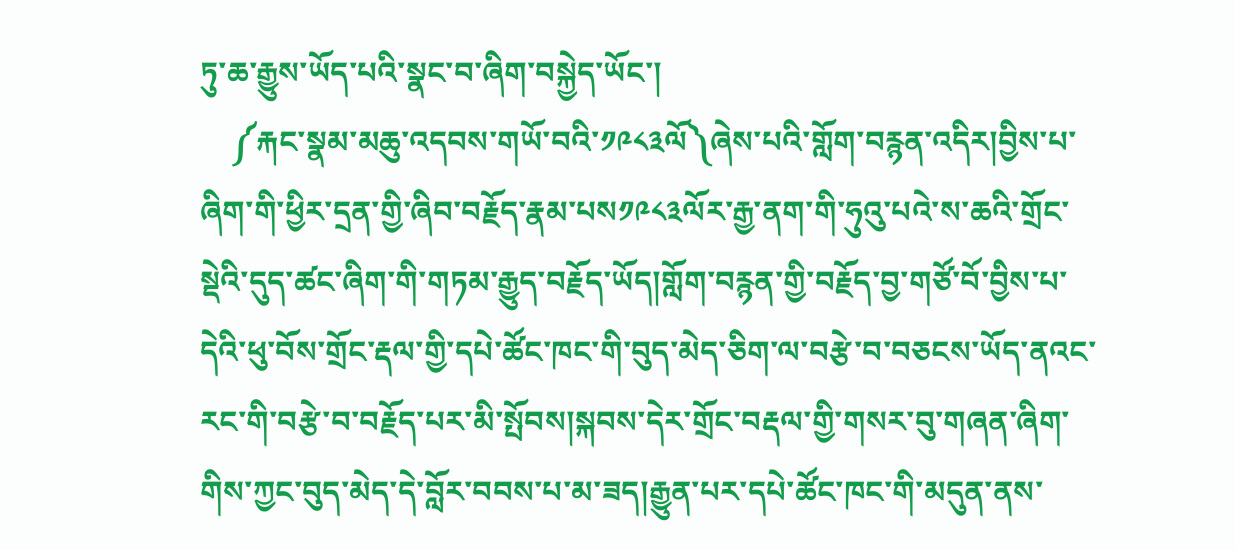ཏུ་ཆ་རྒྱུས་ཡོད་པའི་སྣང་བ་ཞིག་བསྐྱེད་ཡོང་།
    ༼རྐང་སྣམ་མཆུ་འདབས་གཡོ་བའི་༡༩༨༣ལོ༽ཞེས་པའི་གློག་བརྙན་འདིར།བྱིས་པ་ཞིག་གི་ཕྱིར་དྲན་གྱི་ཞིབ་བརྗོད་རྣམ་པས༡༩༨༣ལོར་རྒྱ་ནག་གི་ཧུའུ་པའེ་ས་ཆའི་གྲོང་སྡེའི་དུད་ཚང་ཞིག་གི་གཏམ་རྒྱུད་བརྗོད་ཡོད།གློག་བརྙན་གྱི་བརྗོད་བྱ་གཙོ་བོ་བྱིས་པ་དེའི་ཕུ་བོས་གྲོང་རྡལ་གྱི་དཔེ་ཚོང་ཁང་གི་བུད་མེད་ཅིག་ལ་བརྩེ་བ་བཅངས་ཡོད་ནའང་རང་གི་བརྩེ་བ་བརྗོད་པར་མི་སྤོབས།སྐབས་དེར་གྲོང་བརྡལ་གྱི་གསར་བུ་གཞན་ཞིག་གིས་ཀྱང་བུད་མེད་དེ་བློར་བབས་པ་མ་ཟད།རྒྱུན་པར་དཔེ་ཚོང་ཁང་གི་མདུན་ནས་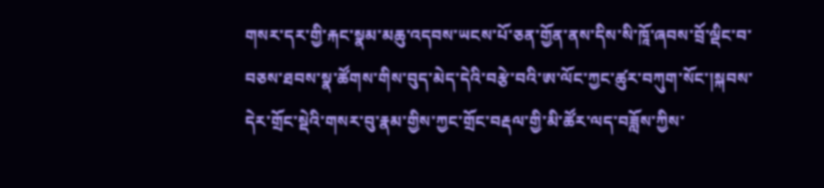གསར་དར་གྱི་རྐང་སྣམ་མཆུ་འདབས་ཡངས་པོ་ཅན་གྱོན་ནས་དིས་སི་ཁཱོ་ཞབས་བྲོ་ལྡིང་བ་བཅས་ཐབས་སྣ་ཚོགས་གིས་བུད་མེད་དེའི་བརྩེ་བའི་ཨ་ལོང་ཀྱང་ཚུར་བཀུག་སོང་།སྐབས་དེར་གྲོང་སྡེའི་གསར་བུ་རྣམ་གྱིས་ཀྱང་གྲོང་བརྡལ་གྱི་མི་ཚོར་ལད་བཟློས་ཀྱིས་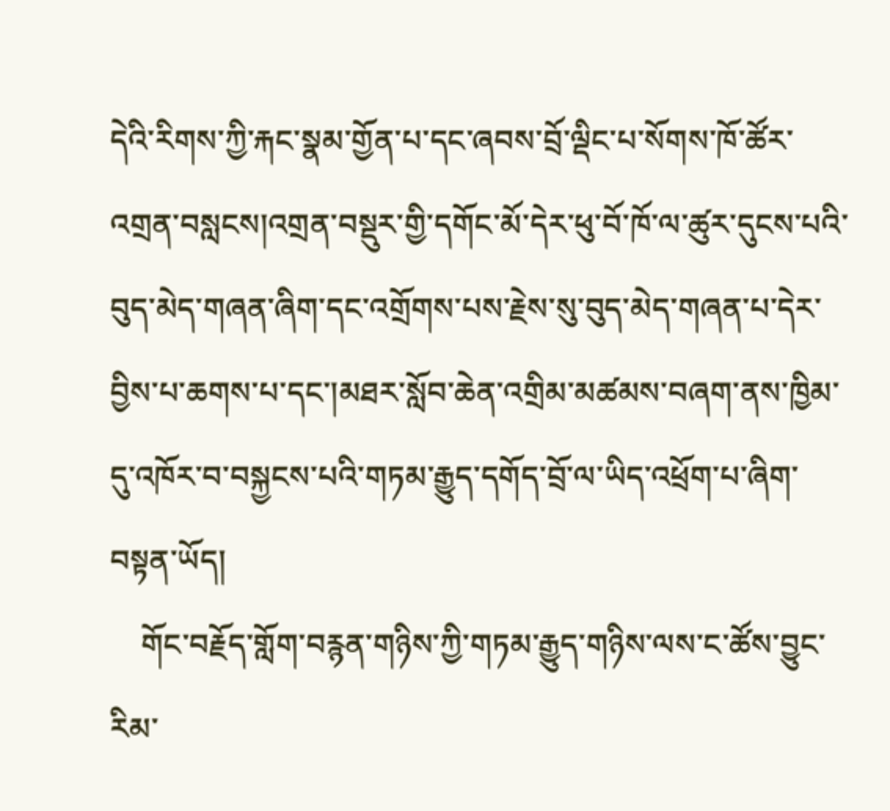དེའི་རིགས་ཀྱི་རྐང་སྣམ་གྱོན་པ་དང་ཞབས་བྲོ་ལྡིང་པ་སོགས་ཁོ་ཚོར་འགྲན་བསླངས།འགྲན་བསྡུར་གྱི་དགོང་མོ་དེར་ཕུ་བོ་ཁོ་ལ་ཚུར་དུངས་པའི་བུད་མེད་གཞན་ཞིག་དང་འགྲོགས་པས་རྗེས་སུ་བུད་མེད་གཞན་པ་དེར་བྱིས་པ་ཆགས་པ་དང་།མཐར་སློབ་ཆེན་འགྲིམ་མཚམས་བཞག་ནས་ཁྱིམ་དུ་འཁོར་བ་བསྐྱངས་པའི་གཏམ་རྒྱུད་དགོད་བྲོ་ལ་ཡིད་འཕྲོག་པ་ཞིག་བསྟན་ཡོད།
    གོང་བརྗོད་གློག་བརྙན་གཉིས་ཀྱི་གཏམ་རྒྱུད་གཉིས་ལས་ང་ཚོས་བྱུང་རིམ་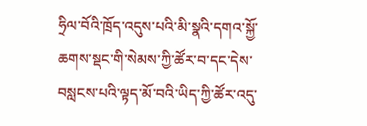ཧྲིལ་བོའི་ཁྲོད་འདུས་པའི་མི་སྣའི་དགའ་སྐྱོ་ཆགས་སྡང་གི་སེམས་ཀྱི་ཚོར་བ་དང་དེས་བསླངས་པའི་ལྟད་མོ་བའི་ཡིད་ཀྱི་ཚོར་འདུ་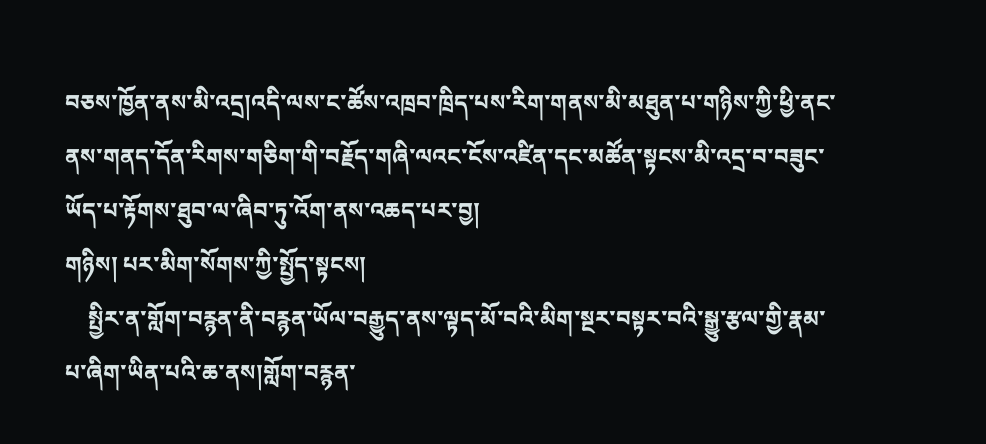བཅས་ཁྱོན་ནས་མི་འདྲ།འདི་ལས་ང་ཚོས་འཁྲབ་ཁྲིད་པས་རིག་གནས་མི་མཐུན་པ་གཉིས་ཀྱི་ཕྱི་ནང་ནས་གནད་དོན་རིགས་གཅིག་གི་བརྗོད་གཞི་ལའང་ངོས་འཛིན་དང་མཚོན་སྟངས་མི་འདྲ་བ་བཟུང་ཡོད་པ་རྟོགས་ཐུབ་ལ་ཞིབ་ཏུ་འོག་ནས་འཆད་པར་བྱ།
གཉིས། པར་མིག་སོགས་ཀྱི་སྤྱོད་སྟངས།
    སྤྱིར་ན་གློག་བརྙན་ནི་བརྙན་ཡོལ་བརྒྱུད་ནས་ལྟད་མོ་བའི་མིག་སྔར་བསྟར་བའི་སྒྱུ་རྩལ་གྱི་རྣམ་པ་ཞིག་ཡིན་པའི་ཆ་ནས།གློག་བརྙན་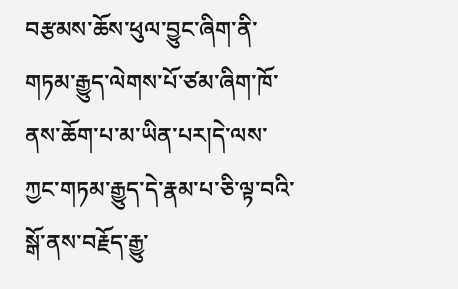བརྩམས་ཆོས་ཕུལ་བྱུང་ཞིག་ནི་གཏམ་རྒྱུད་ལེགས་པོ་ཙམ་ཞིག་ཁོ་ནས་ཆོག་པ་མ་ཡིན་པར།དེ་ལས་ཀྱང་གཏམ་རྒྱུད་དེ་རྣམ་པ་ཅི་ལྟ་བའི་སྒོ་ནས་བརྗོད་རྒྱུ་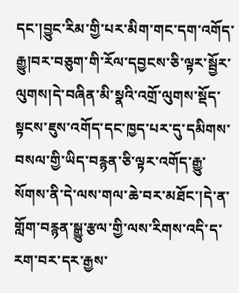དང་།བྱུང་རིམ་གྱི་པར་མིག་གང་དག་འགོད་རྒྱུ།བར་བཅུག་གི་རོལ་དབྱངས་ཅི་ལྟར་སྦྱོར་ལུགས།དེ་བཞིན་མི་སྣའི་འགྲོ་ལུགས་སྡོད་སྟངས་ཇུས་འགོད་དང་ཁྱད་པར་དུ་དམིགས་བསལ་གྱི་ཡིད་བརྙན་ཅི་ལྟར་འགོད་རྒྱུ་སོགས་ནི་དེ་ལས་གལ་ཆེ་བར་མཐོང་།དེ་ན་གློག་བརྙན་སྒྱུ་རྩལ་གྱི་ལས་རིགས་འདི་ད་རག་བར་དར་རྒྱས་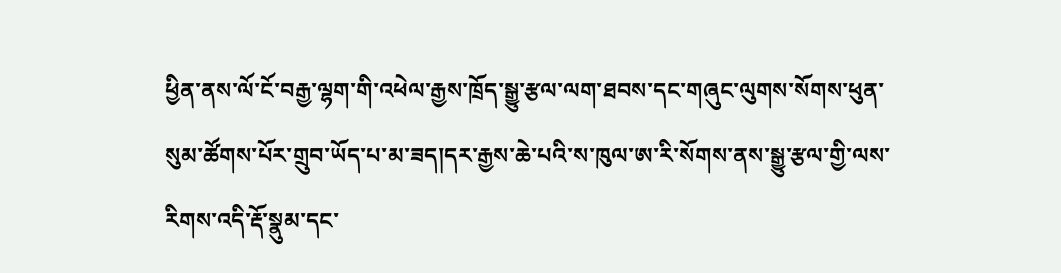ཕྱིན་ནས་ལོ་ངོ་བརྒྱ་ལྷག་གི་འཕེལ་རྒྱས་ཁྲོད་སྒྱུ་རྩལ་ལག་ཐབས་དང་གཞུང་ལུགས་སོགས་ཕུན་སུམ་ཚོགས་པོར་གྲུབ་ཡོད་པ་མ་ཟད།དར་རྒྱས་ཆེ་པའི་ས་ཁུལ་ཨ་རི་སོགས་ནས་སྒྱུ་རྩལ་གྱི་ལས་རིགས་འདི་རྡོ་སྣུམ་དང་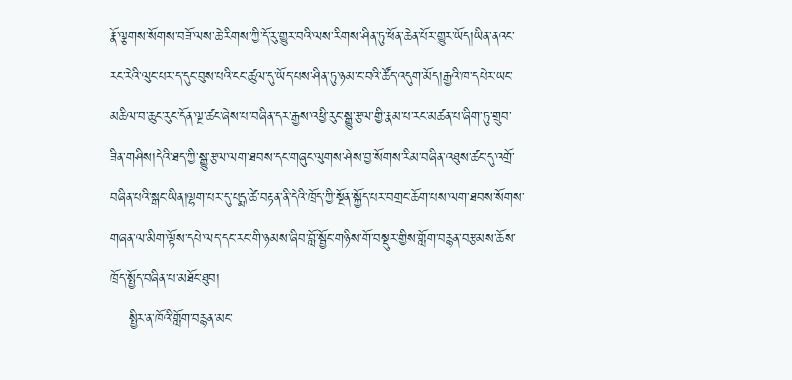རྣོ་ལྕགས་སོགས་བཟོ་ལས་ཆེ་རིགས་ཀྱི་དོ་རུ་གྱུར་བའི་ལས་རིགས་ཤིན་ཏུ་ཕོན་ཆེན་པོར་གྱུར་ཡོད།ཡིན་ནའང་རང་རེའི་ལུང་པར་ད་དུང་བུས་པའི་ངང་ཚུལ་དུ་ཡོད་པས་ཤིན་ཏུ་ཉམ་ང་བའི་ཚོད་འདུག་མོད།རྒྱའི་ཁ་དཔེར་ཡང་མཆིལ་བ་ཆུང་རུང་དོན་ལྔ་ཚང་ཞེས་པ་བཞིན་དར་རྒྱས་འཕྱི་རུང་སྒྱུ་རྩལ་གྱི་རྣམ་པ་རང་མཚན་པ་ཞིག་ཏུ་གྲུབ་ཟིན་གཤིས།དེའི་ཐད་ཀྱི་སྒྱུ་རྩལ་ལག་ཐབས་དང་གཞུང་ལུགས་ཤེས་བྱ་སོགས་རིམ་བཞིན་འཐུས་ཚང་དུ་འགྲོ་བཞིན་པའི་སྒང་ཡིན།ལྷག་པར་དུ་པདྨ་ཚེ་བརྟན་ནི་དེའི་ཁྲོད་ཀྱི་སྔོན་སྐྱོད་པར་བགྲང་ཆོག་པས་ལག་ཐབས་སོགས་གཞན་ལ་མིག་ལྟོས་དཔེ་ལད་དང་རང་གི་ཉམས་ཞིབ་བློ་སྦྱོང་གཉིས་གོ་བསྡུར་གྱིས་གློག་བརྙན་བརྩམས་ཆོས་ཁྲོད་སྤྱོད་བཞིན་པ་མཐོང་ཐུབ།
    སྤྱིར་ན་ཁོའི་གློག་བརྙན་མང་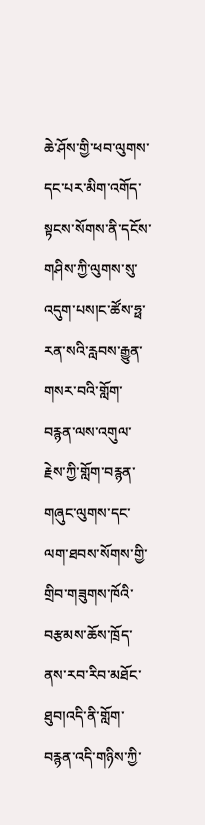ཆེ་ཤོས་གྱི་ཕབ་ལུགས་དང་པར་མིག་འགོད་སྟངས་སོགས་ནི་དངོས་གཤིས་ཀྱི་ལུགས་སུ་འདུག་པས།ང་ཚོས་ཧྥ་རན་སའི་རླབས་རྒྱུན་གསར་བའི་གློག་བརྙན་ལས་འགུལ་རྗེས་ཀྱི་གློག་བརྙན་གཞུང་ལུགས་དང་ལག་ཐབས་སོགས་གྱི་གྲིབ་གཟུགས་ཁོའི་བརྩམས་ཆོས་ཁྲོད་ནས་རབ་རིབ་མཐོང་ཐུབ།འདི་ནི་གློག་བརྙན་འདི་གཉིས་ཀྱི་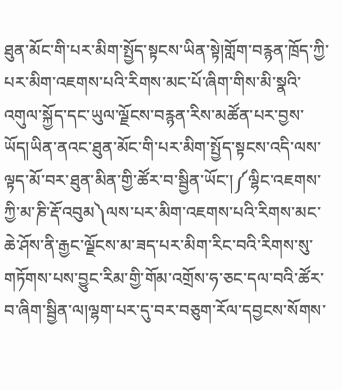ཐུན་མོང་གི་པར་མིག་སྤྱོད་སྟངས་ཡིན་སྟེ།གློག་བརྙན་ཁྲོད་ཀྱི་པར་མིག་འཇགས་པའི་རིགས་མང་པོ་ཞིག་གིས་མི་སྣའི་འགུལ་སྐྱོད་དང་ཡུལ་ལྗོངས་བརྙན་རིས་མཚོན་པར་བྱས་ཡོད།ཡིན་ནའང་ཐུན་མོང་གི་པར་མིག་སྤྱོད་སྟངས་འདི་ལས་ལྟད་མོ་བར་ཐུན་མིན་གྱི་ཚོར་བ་སྦྱིན་ཡོང་།༼ལྷིང་འཇགས་ཀྱི་མ་ཎི་རྡོ་འབུམ༽ལས་པར་མིག་འཇགས་པའི་རིགས་མང་ཆེ་ཤོས་ནི་རྒྱང་ལྗོངས་མ་ཟད་པར་མིག་རིང་བའི་རིགས་སུ་གཏོགས་པས་བྱུང་རིམ་གྱི་གོམ་འགྲོས་ཧ་ཅང་དལ་བའི་ཚོར་བ་ཞིག་སྦྱིན་ལ།ལྷག་པར་དུ་བར་བཅུག་རོལ་དབྱངས་སོགས་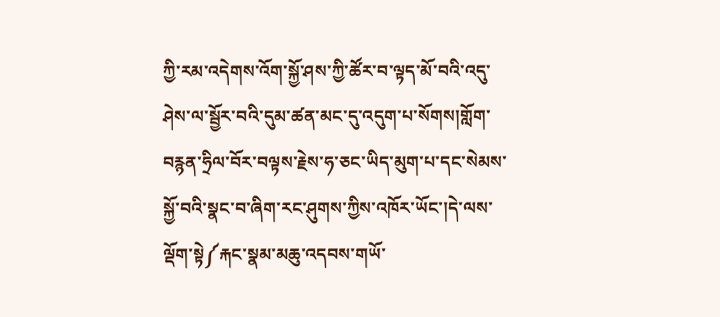ཀྱི་རམ་འདེགས་འོག་སྐྱོ་ཤས་ཀྱི་ཚོར་བ་ལྟད་མོ་བའི་འདུ་ཤེས་ལ་སྦྱོར་བའི་དུམ་ཚན་མང་དུ་འདུག་པ་སོགས།གློག་བརྙན་ཧྲིལ་བོར་བལྟས་རྗེས་ཧ་ཅང་ཡིད་མུག་པ་དང་སེམས་སྐྱོ་བའི་སྣང་བ་ཞིག་རང་ཤུགས་ཀྱིས་འཁོར་ཡོང་།དེ་ལས་ལྡོག་སྟེ༼རྐང་སྣམ་མཆུ་འདབས་གཡོ་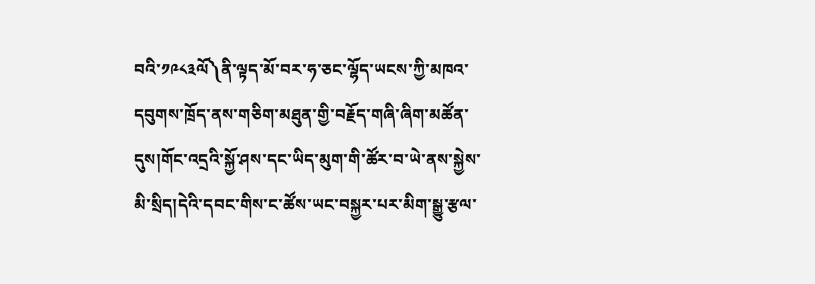བའི་༡༩༨༣ལོ༽ནི་ལྟད་མོ་བར་ཧ་ཅང་ལྷོད་ཡངས་ཀྱི་མཁའ་དབུགས་ཁྲོད་ནས་གཅིག་མཐུན་གྱི་བརྗོད་གཞི་ཞིག་མཚོན་དུས།གོང་འདྲའི་སྐྱོ་ཤས་དང་ཡིད་མུག་གི་ཚོར་བ་ཡེ་ནས་སྐྱེས་མི་སྲིད།དེའི་དབང་གིས་ང་ཚོས་ཡང་བསྐྱར་པར་མིག་སྒྱུ་རྩལ་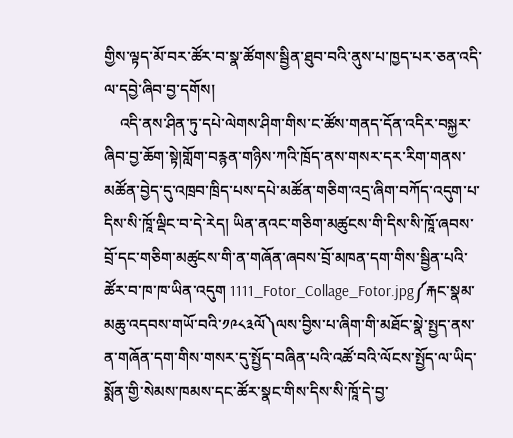གྱིས་ལྟད་མོ་བར་ཚོར་བ་སྣ་ཚོགས་སྦྱིན་ཐུབ་བའི་ནུས་པ་ཁྱད་པར་ཅན་འདི་ལ་དབྱེ་ཞིབ་བྱ་དགོས།
    འདི་ནས་ཤིན་ཏུ་དཔེ་ལེགས་ཤིག་གིས་ང་ཚོས་གནད་དོན་འདིར་བསྐྱར་ཞིབ་བྱ་ཆོག་སྟེ།གློག་བརྙན་གཉིས་ཀའི་ཁྲོད་ནས་གསར་དར་རིག་གནས་མཚོན་བྱེད་དུ་འཁྲབ་ཁྲིད་པས་དཔེ་མཚོན་གཅིག་འདྲ་ཞིག་བཀོད་འདུག་པ་དིས་སི་ཁཱོ་ལྡིང་བ་དེ་རེད། ཡིན་ནའང་གཅིག་མཚུངས་གི་དིས་སི་ཁཱོ་ཞབས་བྲོ་དང་གཅིག་མཚུངས་གི་ན་གཞོན་ཞབས་བྲོ་མཁན་དག་གིས་སྦྱིན་པའི་ཚོར་བ་ཁ་ཁ་ཡིན་འདུག 1111_Fotor_Collage_Fotor.jpg༼རྐང་སྣམ་མཆུ་འདབས་གཡོ་བའི་༡༩༨༣ལོ༽ལས་བྱིས་པ་ཞིག་གི་མཐོང་སྣེ་སྤྱད་ནས་ན་གཞོན་དག་གིས་གསར་དུ་སྤྱོད་བཞིན་པའི་འཚོ་བའི་ལོངས་སྤྱོད་ལ་ཡིད་སྨོན་གྱི་སེམས་ཁམས་དང་ཚོར་སྣང་གིས་དིས་སི་ཁཱོ་དེ་བྱ་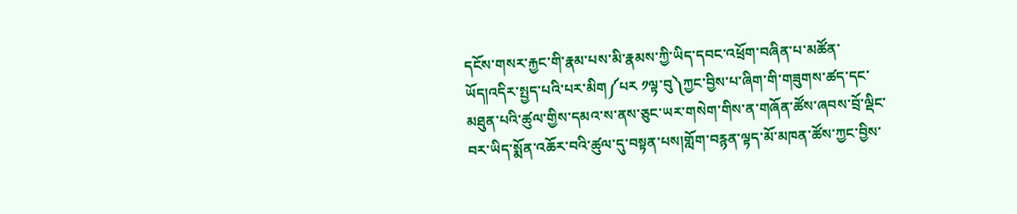དངོས་གསར་རྐྱང་གི་རྣམ་པས་མི་རྣམས་ཀྱི་ཡིད་དབང་འཕྲོག་བཞིན་པ་མཚོན་ཡོད།འདིར་སྤྱད་པའི་པར་མིག༼པར ༡ལྟ་བུ༽ཀྱང་བྱིས་པ་ཞིག་གི་གཟུགས་ཚད་དང་མཐུན་པའི་ཚུལ་གྱིས་དམའ་ས་ནས་ཅུང་ཡར་གསེག་གིས་ན་གཞོན་ཚོས་ཞབས་བྲོ་ལྡིང་བར་ཡིད་སྨོན་འཆོར་བའི་ཚུལ་དུ་བསྟན་པས།གློག་བརྙན་ལྟད་མོ་མཁན་ཚོས་ཀྱང་བྱིས་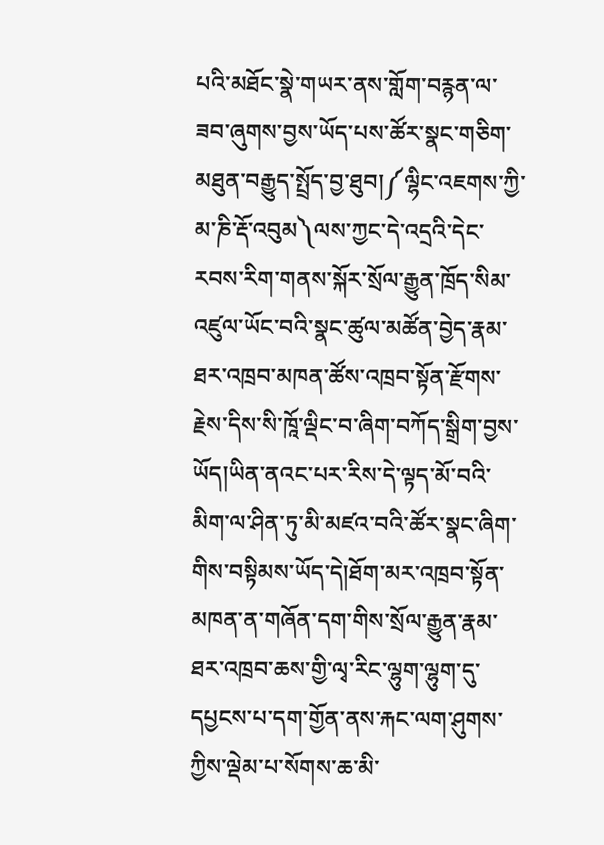པའི་མཐོང་སྣེ་གཡར་ནས་གློག་བརྙན་ལ་ཟབ་ཞུགས་བྱས་ཡོད་པས་ཚོར་སྣང་གཅིག་མཐུན་བརྒྱུད་སྤྲོད་བྱ་ཐུབ།༼ལྷིང་འཇགས་ཀྱི་མ་ཎི་རྡོ་འབུམ༽ལས་ཀྱང་དེ་འདྲའི་དེང་རབས་རིག་གནས་སྐོར་སྲོལ་རྒྱུན་ཁྲོད་སིམ་འཛུལ་ཡོང་བའི་སྣང་ཚུལ་མཚོན་བྱེད་རྣམ་ཐར་འཁྲབ་མཁན་ཚོས་འཁྲབ་སྟོན་རྫོགས་རྗེས་དིས་སི་ཁཱོ་ལྡིང་བ་ཞིག་བཀོད་སྒྲིག་བྱས་ཡོད།ཡིན་ནའང་པར་རིས་དེ་ལྟད་མོ་བའི་མིག་ལ་ཤིན་ཏུ་མི་མཛའ་བའི་ཚོར་སྣང་ཞིག་གིས་བསྟིམས་ཡོད་དེ།ཐོག་མར་འཁྲབ་སྟོན་མཁན་ན་གཞོན་དག་གིས་སྲོལ་རྒྱུན་རྣམ་ཐར་འཁྲབ་ཆས་གྱི་ལྭ་རིང་ལྷུག་ལྷུག་དུ་དཔྱངས་པ་དག་གྱོན་ནས་རྐང་ལག་ཤུགས་ཀྱིས་ལྡེམ་པ་སོགས་ཆ་མི་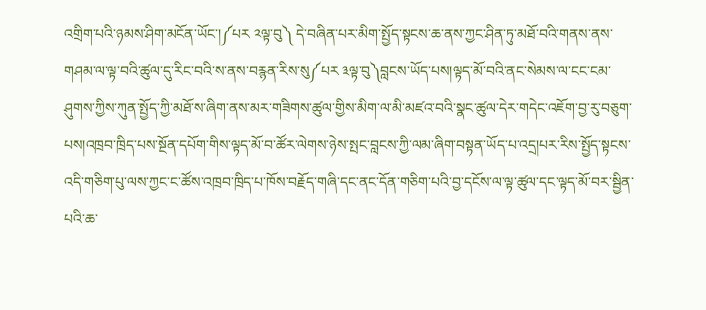འགྲིག་པའི་ཉམས་ཤིག་མངོན་ཡོང་།༼པར ༢ལྟ་བུ༽ དེ་བཞིན་པར་མིག་སྤྱོད་སྟངས་ཆ་ནས་ཀྱང་ཤིན་ཏུ་མཐོ་བའི་གནས་ནས་གཤམ་ལ་ལྟ་བའི་ཚུལ་དུ་རིང་བའི་ས་ནས་བརྙན་རིས་སུ༼པར ༣ལྟ་བུ༽བླངས་ཡོད་པས།ལྟད་མོ་བའི་ནང་སེམས་ལ་ངང་ངམ་ཤུགས་ཀྱིས་ཀུན་སྤྱོད་ཀྱི་མཐོ་ས་ཞིག་ནས་མར་གཟིགས་ཚུལ་གྱིས་མིག་ལ་མི་མཛའ་བའི་སྣང་ཚུལ་དེར་གདེང་འཇོག་བྱ་རུ་བཅུག་པས།འཁྲབ་ཁྲིད་པས་སྔོན་དཔོག་གིས་ལྟད་མོ་བ་ཚོར་ལེགས་ཉེས་སྤང་བླངས་ཀྱི་ལམ་ཞིག་བསྟན་ཡོད་པ་འདྲ།པར་རིས་སྤྱོད་སྟངས་འདི་གཅིག་པུ་ལས་ཀྱང་ང་ཚོས་འཁྲབ་ཁྲིད་པ་ཁོས་བརྗོད་གཞི་དང་ནང་དོན་གཅིག་པའི་བྱ་དངོས་ལ་ལྟ་ཚུལ་དང་ལྟད་མོ་བར་སྦྱིན་པའི་ཆ་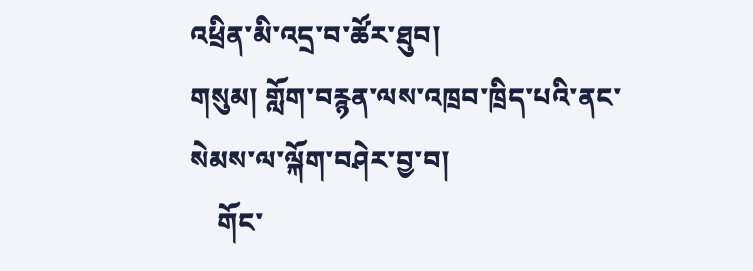འཕྲིན་མི་འདྲ་བ་ཚོར་ཐུབ།
གསུམ། གློག་བརྙན་ལས་འཁྲབ་ཁྲིད་པའི་ནང་སེམས་ལ་ལྐོག་བཤེར་བྱ་བ།
    གོང་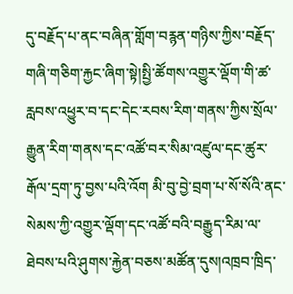དུ་བརྗོད་པ་ནང་བཞིན་གློག་བརྙན་གཉིས་ཀྱིས་བརྗོད་གཞི་གཅིག་རྐྱང་ཞིག་སྟེ།སྤྱི་ཚོགས་འགྱུར་ལྡོག་གི་ཚ་རླབས་འཕྱུར་བ་དང་དེང་རབས་རིག་གནས་ཀྱིས་སྲོལ་རྒྱུན་རིག་གནས་དང་འཚོ་བར་སིམ་འཛུལ་དང་ཚུར་རྒོལ་དྲག་ཏུ་བྱས་པའི་འོག མི་བུ་བྱེ་བྲག་པ་སོ་སོའི་ནང་སེམས་ཀྱི་འགྱུར་ལྡོག་དང་འཚོ་བའི་བརྒྱུད་རིམ་ལ་ཐེབས་པའི་ཤུགས་རྐྱེན་བཅས་མཚོན་དུས།འཁྲབ་ཁྲིད་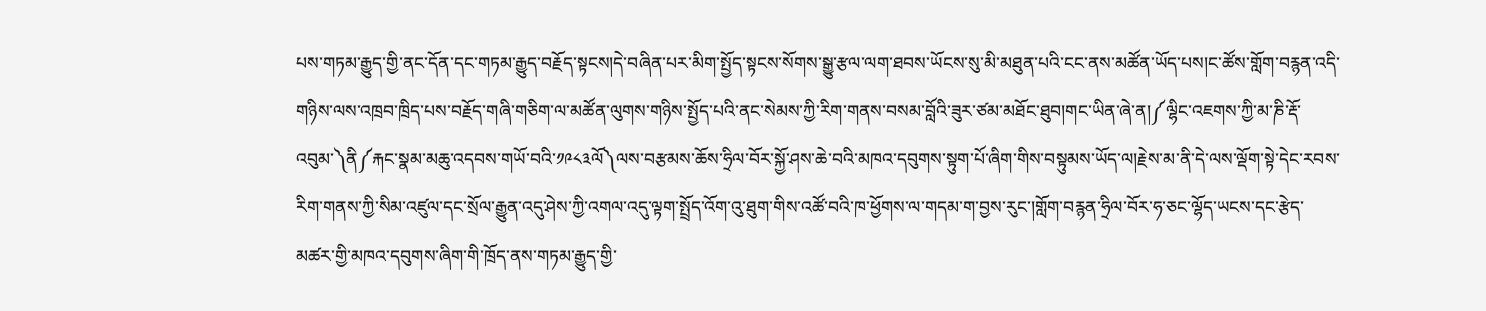པས་གཏམ་རྒྱུད་གྱི་ནང་དོན་དང་གཏམ་རྒྱུད་བརྗོད་སྟངས།དེ་བཞིན་པར་མིག་སྤྱོད་སྟངས་སོགས་སྒྱུ་རྩལ་ལག་ཐབས་ཡོངས་སུ་མི་མཐུན་པའི་ངང་ནས་མཚོན་ཡོད་པས།ང་ཚོས་གློག་བརྙན་འདི་གཉིས་ལས་འཁྲབ་ཁྲིད་པས་བརྗོད་གཞི་གཅིག་ལ་མཚོན་ལུགས་གཉིས་སྤྱོད་པའི་ནང་སེམས་ཀྱི་རིག་གནས་བསམ་བློའི་ཟུར་ཙམ་མཐོང་ཐུབ།གང་ཡིན་ཞེ་ན།༼ལྷིང་འཇགས་ཀྱི་མ་ཎི་རྡོ་འབུམ་༽ནི༼རྐང་སྣམ་མཆུ་འདབས་གཡོ་བའི་༡༩༨༣ལོ༽ལས་བརྩམས་ཆོས་ཧྲིལ་བོར་སྐྱོ་ཤས་ཆེ་བའི་མཁའ་དབུགས་སྟུག་པོ་ཞིག་གིས་བསྟུམས་ཡོད་ལ།རྗེས་མ་ནི་དེ་ལས་ལྡོག་སྟེ་དེང་རབས་རིག་གནས་ཀྱི་སིམ་འཛུལ་དང་སྲོལ་རྒྱུན་འདུ་ཤེས་ཀྱི་འགལ་འདུ་ལྟག་སྤྲོད་འོག་འུ་ཐུག་གིས་འཚོ་བའི་ཁ་ཕྱོགས་ལ་གདམ་ག་བྱས་རུང་།གློག་བརྙན་ཧྲིལ་བོར་ཧ་ཅང་ལྷོད་ཡངས་དང་རྩེད་མཚར་གྱི་མཁའ་དབུགས་ཞིག་གི་ཁྲོད་ནས་གཏམ་རྒྱུད་གྱི་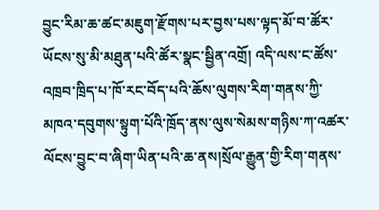བྱུང་རིམ་ཆ་ཚང་མཇུག་རྫོགས་པར་བྱས་པས་ལྟད་མོ་བ་ཚོར་ཡོངས་སུ་མི་མཐུན་པའི་ཚོར་སྣང་སྦྱིན་འགྲོ། འདི་ལས་ང་ཚོས་འཁྲབ་ཁྲིད་པ་ཁོ་རང་བོད་པའི་ཆོས་ལུགས་རིག་གནས་ཀྱི་མཁའ་དབུགས་སྟུག་པོའི་ཁྲོད་ནས་ལུས་སེམས་གཉིས་ཀ་འཚར་ལོངས་བྱུང་བ་ཞིག་ཡིན་པའི་ཆ་ནས།སྲོལ་རྒྱུན་གྱི་རིག་གནས་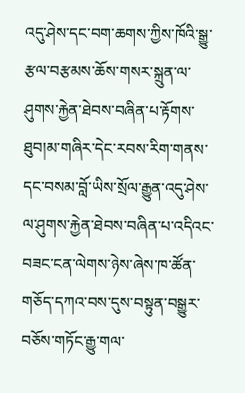འདུ་ཤེས་དང་བག་ཆགས་ཀྱིས་ཁོའི་སྒྱུ་རྩལ་བརྩམས་ཆོས་གསར་སྐྲུན་ལ་ཤུགས་རྐྱེན་ཐེབས་བཞིན་པ་རྟོགས་ཐུབ།མ་གཞིར་དེང་རབས་རིག་གནས་དང་བསམ་བློ་ཡིས་སྲོལ་རྒྱུན་འདུ་ཤེས་ལ་ཤུགས་རྐྱེན་ཐེབས་བཞིན་པ་འདིའང་བཟང་ངན་ལེགས་ཉེས་ཞེས་ཁ་ཚོན་གཅོད་དཀའ་བས་དུས་བསྟུན་བསྒྱུར་བཅོས་གཏོང་རྒྱུ་གལ་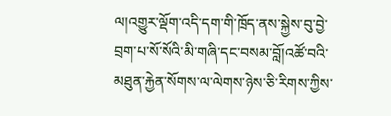ལ།འགྱུར་ལྡོག་འདི་དག་གི་ཁྲོད་ནས་སྐྱེས་བུ་བྱེ་བྲག་པ་སོ་སོའི་མི་གཞི་དང་བསམ་བློ།འཚོ་བའི་མཐུན་རྐྱེན་སོགས་ལ་ལེགས་ཉེས་ཅི་རིགས་ཀྱིས་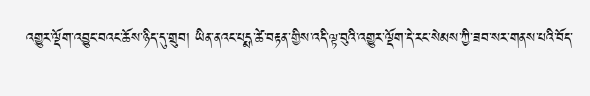འགྱུར་ལྡོག་འབྱུང་བའང་ཆོས་ཉིད་དུ་གྲུབ། ཡིན་ནའང་པདྨ་ཚེ་བརྟན་གྱིས་འདི་ལྟ་བུའི་འགྱུར་ལྡོག་དེ་རང་སེམས་ཀྱི་ཟབ་སར་གནས་པའི་བོད་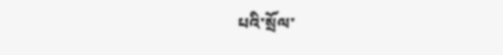པའི་སྲོལ་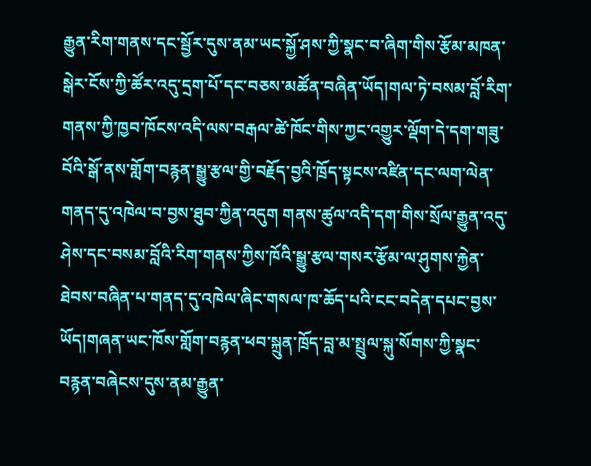རྒྱུན་རིག་གནས་དང་སྦྱོར་དུས་ནམ་ཡང་སྐྱོ་ཤས་ཀྱི་སྣང་བ་ཞིག་གིས་རྩོམ་མཁན་སྒེར་ངོས་ཀྱི་ཚོར་འདུ་དྲག་པོ་དང་བཅས་མཚོན་བཞིན་ཡོད།གལ་ཏེ་བསམ་བློ་རིག་གནས་ཀྱི་ཁྱབ་ཁོངས་འདི་ལས་བརྒལ་ཚེ་ཁོང་གིས་ཀྱང་འགྱུར་ལྡོག་དེ་དག་གཟུ་བོའི་སྒོ་ནས་གློག་བརྙན་སྒྱུ་རྩལ་གྱི་བརྗོད་བྱའི་ཁྲོད་སྟངས་འཛིན་དང་ལག་ལེན་གནད་དུ་འཁེལ་བ་བྱས་ཐུབ་ཀྱིན་འདུག གནས་ཚུལ་འདི་དག་གིས་སྲོལ་རྒྱུན་འདུ་ཤེས་དང་བསམ་བློའི་རིག་གནས་ཀྱིས་ཁོའི་སྒྱུ་རྩལ་གསར་རྩོམ་ལ་ཤུགས་རྐྱེན་ཐེབས་བཞིན་པ་གནད་དུ་འཁེལ་ཞིང་གསལ་ཁ་ཆོད་པའི་ངང་བདེན་དཔང་བྱས་ཡོད།གཞན་ཡང་ཁོས་གློག་བརྙན་ཕབ་སྐྲུན་ཁྲོད་བླ་མ་སྤྲུལ་སྐུ་སོགས་ཀྱི་སྣང་བརྙན་བཞེངས་དུས་ནམ་རྒྱུན་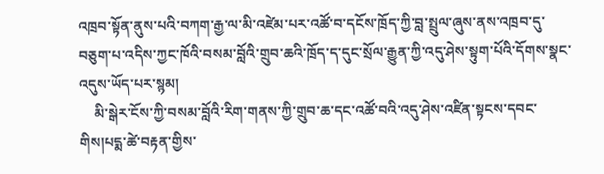འཁྲབ་སྟོན་ནུས་པའི་བཀག་རྒྱ་ལ་མི་འཛེམ་པར་འཚོ་བ་དངོས་ཁྲོད་ཀྱི་བླ་སྤྲུལ་ཞུས་ནས་འཁྲབ་དུ་བཅུག་པ་འདིས་ཀྱང་ཁོའི་བསམ་བློའི་གྲུབ་ཆའི་ཁྲོད་ད་དུང་སྲོལ་རྒྱུན་ཀྱི་འདུ་ཤེས་སྟུག་པོའི་དོགས་སྣང་འདུས་ཡོད་པར་སྙམ།
    མི་སྒེར་ངོས་ཀྱི་བསམ་བློའི་རིག་གནས་ཀྱི་གྲུབ་ཆ་དང་འཚོ་བའི་འདུ་ཤེས་འཛིན་སྟངས་དབང་གིས།པདྨ་ཚེ་བརྟན་གྱིས་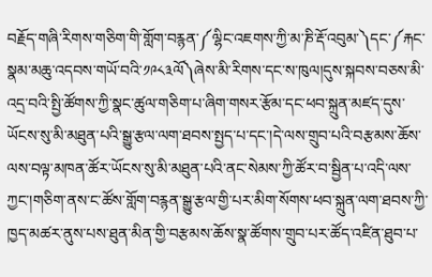བརྗོད་གཞི་རིགས་གཅིག་གི་གློག་བརྙན་༼ལྷིང་འཇགས་ཀྱི་མ་ཎི་རྡོ་འབུམ་༽དང་༼རྐང་སྣམ་མཆུ་འདབས་གཡོ་བའི་༡༩༨༣ལོ༽ཞེས་མི་རིགས་དང་ས་ཁུལ།དུས་སྐབས་བཅས་མི་འདྲ་བའི་སྤྱི་ཚོགས་ཀྱི་སྣང་ཚུལ་གཅིག་པ་ཞིག་གསར་རྩོམ་དང་ཕབ་སྐྲུན་མཛད་དུས་ཡོངས་སུ་མི་མཐུན་པའི་སྒྱུ་རྩལ་ལག་ཐབས་སྤྱད་པ་དང་།དེ་ལས་གྲུབ་པའི་བརྩམས་ཆོས་ལས་བལྟ་མཁན་ཚོར་ཡོངས་སུ་མི་མཐུན་པའི་ནང་སེམས་ཀྱི་ཚོར་བ་སྦྱིན་པ་འདི་ལས་ཀྱང་།གཅིག་ནས་ང་ཚོས་གློག་བརྙན་སྒྱུ་རྩལ་གྱི་པར་མིག་སོགས་ཕབ་སྐྲུན་ལག་ཐབས་ཀྱི་ཁྱད་མཚར་ནུས་པས་ཐུན་མིན་གྱི་བརྩམས་ཆོས་སྣ་ཚོགས་གྲུབ་པར་ཚོད་འཛིན་ཐུབ་པ་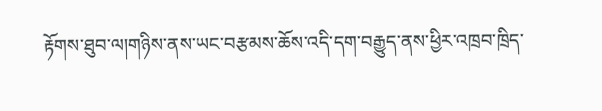རྟོགས་ཐུབ་ལ།གཉིས་ནས་ཡང་བརྩམས་ཆོས་འདི་དག་བརྒྱུད་ནས་ཕྱིར་འཁྲབ་ཁྲིད་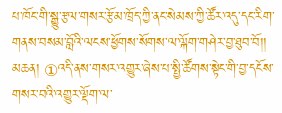པ་ཁོང་གི་སྒྱུ་རྩལ་གསར་རྩོམ་ཁྲོད་ཀྱི་ནང་སེམས་ཀྱི་ཚོར་འདུ་དང་རིག་གནས་བསམ་བློའི་ལངས་ཕྱོགས་སོགས་ལ་ལྐོག་གཤེར་བྱ་ཐུབ་བོ།།
མཆན། ①འདི་ནས་གསར་འགྱུར་ཞེས་པ་སྤྱི་ཚོགས་སྟེང་གི་བྱ་དངོས་གསར་བའི་འགྱུར་ལྡོག་ལ་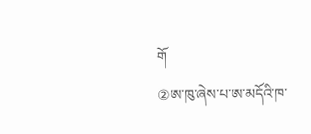གོ
②ཨ་ཁུ་ཞེས་པ་ཨ་མདོའི་ཁ་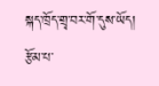སྐད་ཁྲོད་གྲྭ་བར་གོ་དུས་ཡོད།
རྩོམ་པ་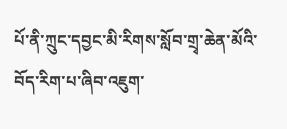པོ་ནི་ཀྲུང་དབྱང་མི་རིགས་སློབ་གྲྭ་ཆེན་མོའི་བོད་རིག་པ་ཞིབ་འཇུག་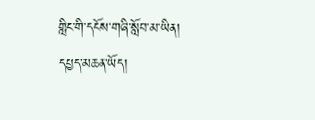གླིང་གི་དངོས་གཞི་སློབ་མ་ཡིན།
དཔྱད་མཆན་ཡོད།